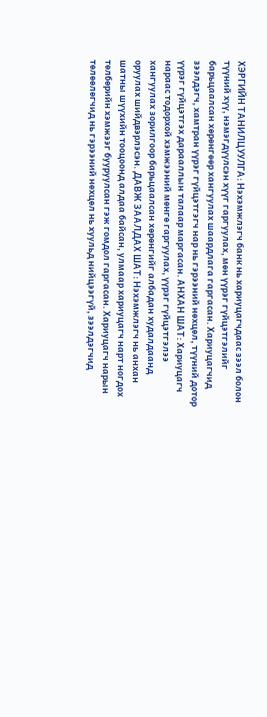ХЭРГИЙН ТАНИЛЦУУЛГА: Нэхэмжлэгч банк нь хариуцагчдаас зээл болон түүний хүү, нэмэгдүүлсэн хүүг гаргуулах, мөн үүрэг гүйцэтгэлийг барьцаалсан хөрөнгөөр хангуулах шаардлага гаргасан. Хариуцагчид зээлдэгч, хамтран үүрэг гүйцэтгэгч нар нь гэрээний нөхцөл, түүний дотор үүрэг гүйцэтгэх дарааллын талаар маргасан. АНХАН ШАТ: Хариуцагч нараас тодорхой хэмжээний мөнгө гаргуулах, үүрэг гүйцэтгэлээ хангуулах зорилгоор барьцаалсан хөрөнгийг албадан худалдаанд оруулах шийдвэрлэсэн. ДАВЖ ЗААЛДАХ ШАТ: Нэхэмжлэгч нь анхан шатны шүүхийн тооцоонд алдаа байсан, улмаар хариуцагч нарт ногдох төлбөрийн хэмжээг бууруулсан гэж гомдол гаргасан. Хариуцагч нарын төлөөлөгчид нь гэрээний нөхцөл нь хуульд нийцээгүй, зээлдэгчид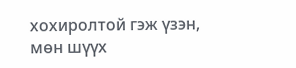хохиролтой гэж үзэн, мөн шүүх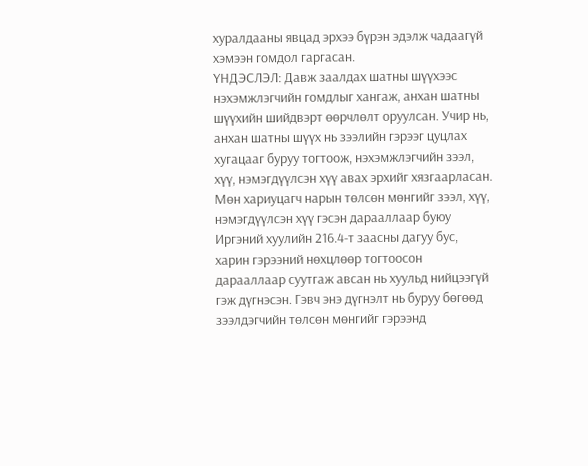хуралдааны явцад эрхээ бүрэн эдэлж чадаагүй хэмээн гомдол гаргасан.
ҮНДЭСЛЭЛ: Давж заалдах шатны шүүхээс нэхэмжлэгчийн гомдлыг хангаж, анхан шатны шүүхийн шийдвэрт өөрчлөлт оруулсан. Учир нь, анхан шатны шүүх нь зээлийн гэрээг цуцлах хугацааг буруу тогтоож, нэхэмжлэгчийн зээл, хүү, нэмэгдүүлсэн хүү авах эрхийг хязгаарласан. Мөн хариуцагч нарын төлсөн мөнгийг зээл, хүү, нэмэгдүүлсэн хүү гэсэн дарааллаар буюу Иргэний хуулийн 216.4-т заасны дагуу бус, харин гэрээний нөхцлөөр тогтоосон дарааллаар суутгаж авсан нь хуульд нийцээгүй гэж дүгнэсэн. Гэвч энэ дүгнэлт нь буруу бөгөөд зээлдэгчийн төлсөн мөнгийг гэрээнд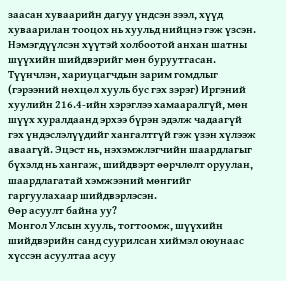заасан хуваарийн дагуу үндсэн зээл, хүүд хуваарилан тооцох нь хуульд нийцнэ гэж үзсэн. Нэмэгдүүлсэн хүүтэй холбоотой анхан шатны шүүхийн шийдвэрийг мөн буруутгасан. Түүнчлэн, хариуцагчдын зарим гомдлыг (гэрээний нөхцөл хууль бус гэх зэрэг) Иргэний хуулийн 216.4-ийн хэрэглээ хамааралгүй, мөн шүүх хуралдаанд эрхээ бүрэн эдэлж чадаагүй гэх үндэслэлүүдийг хангалтгүй гэж үзэн хүлээж аваагүй. Эцэст нь, нэхэмжлэгчийн шаардлагыг бүхэлд нь хангаж, шийдвэрт өөрчлөлт оруулан, шаардлагатай хэмжээний мөнгийг гаргуулахаар шийдвэрлэсэн.
Өөр асуулт байна уу?
Монгол Улсын хууль, тогтоомж, шүүхийн шийдвэрийн санд суурилсан хиймэл оюунаас хүссэн асуултаа асуу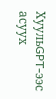ХуульGPT-ээс асуух